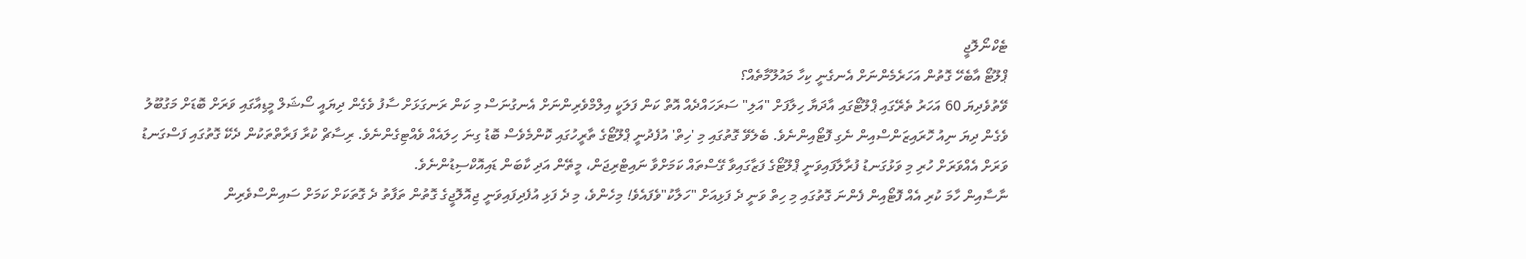ޓެކްނޯލޮޖީ
ޕްލޫޓޯ އާބެހޭ ގޮތުން އަހަރެމެންނަށް އެނގެނީ ކިހާ މައުލޫމާތެއް؟
ވޭތުވެދިޔަ 60 އަހަރު ތެރޭގައި ޕްލޫޓޯގައި އާދަޔާ ހިލާފަށް "އަލި" ސަރަހައްދެއް އޮތް ކަން ފަލަކީ އިލްމްވެރިންނަށް އެނގުނަސް މި ކަން ރަނގަޅަށް ސާފު ވެގެން ދިޔައީ ސޯޝަލް މީޑިއާގައި ވަރަށް ބޮޑަށް މަގުބޫލު ވެގެން ދިޔަ ނިއު ހޮރައިޒަންސްއިން ނެގި ފޮޓޯއިންނެވެ. ބެލެވޭ ގޮތުގައި މި 'ހިތް' އުފެދުނީ ޕްލޫޓޯގެ ތާރީހުގައި ކޮންމެވެސް ބޮޑު ގިނަ ހިލައެއް ވެއްޓިގެންނެވެ. ރިސާޗް ކުރާ ފަރާތްތަކުން ދެކޭ ގޮތުގައި ފަސްގަނޑު ވަރަށް އެއްވަރަށް ހުރި މި ވަޅުގަނޑު ފުރާލާފައިވަނީ ޕްލޫޓޯގެ ފަޒާގައިވާ ގޭސްތައް ކަމަށްވާ ނައިޓްރިޖަން، މީތޭން އަދި ކާބަން ޑައިއޮކްސިޑުންނެވެ.
ނާސާއިން ހާމަ ކުރި އެއް ފޮޓޯއިން ފެންނަ ގޮތުގައި މި ހިތް ވަނީ ދެ ފަޅިއަށް "ހަލާކު"ވެފައެވެ! މިހެންވެ، މި ދެ ފަޅި އުފެދިފައިވަނީ ޖިއޮލޮޖީގެ ގޮތުން ތަފާތު ދެ ގޮތަކަށް ކަމަށް ސައިންސްވެރިން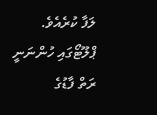ލަފާ ކުރެއެވެ.
ޕްލޫޓޯގައި ހުންނަނީ ރަތް ފާޑުގެ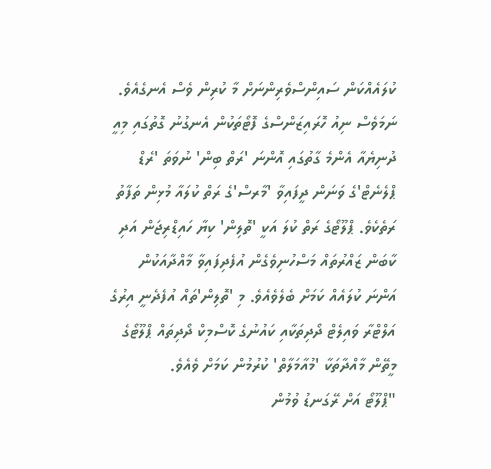ކުލައެއްކަން ސައިންސްވެރިންނަށް މާ ކުރިން ވެސް އެނގެއެވެ. ނަމަވެސް ނިއު ހޮރައިޒަންސްގެ ފޮޓޯތަކުން އެނގުނު ގޮތުގައި މިއީ ދުނިޔެއާ އެންމެ ގާތުގައި އޮންނަ 'ރަތް ބިން' ނުވަތަ 'ރެޑް ޕްލެނެޓް'ގެ ވަނަން ދީފައިވާ 'މާރސް'ގެ ރަތް ކުލައާ މުޅިން ތަފާތު ރަތެކެވެ. ޕްލޫޓޯގެ ރަތް ކުލަ އަކީ 'ތޮލިން' ކިޔާ ހައިޑްރިޖަން އަދި ކާބަން ޒައްރުތައް މަސްހުނިވެގެން އުފެދިފައިވާ މާއްދާއަކުން އަންނަ ކުލައެއް ކަމަށް ބެލެވެއެވެ. މި 'ތޮލިން'ތައް އުފެދެނީ އިރުގެ އަލްޓްރާ ވައިލެޓް ދޯދިތަކާއި ކައުނުގެ ކޮސްމިކް ދޯދިތައް ޕްލޫޓޯގެ މީތޭން މާއްދާތަކާ 'މުއާމަލާތް' ކުރުމުން ކަމަށް ވެއެވެ.
"ޕްލޫޓޯ އަށް ރޭގަނޑު ވުމުން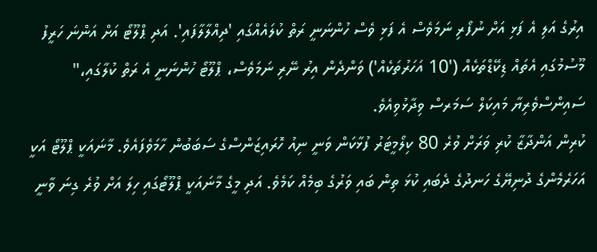އިރުގެ އަލި އެ ފަޅި އަށް ނުފޯރި ނަމަވެސް އެ ފަޅި ވެސް ހުންނަނީ ރަތް ކުލައެއްގައި 'ދިއްލާލާފައި'. އަދި ޕްލޫޓޯ އަށް އަންނަ ހަރީފު މޫސުމުގައި އެތައް ޑިކޭޑްތަކެއް ('10 އަހަރުތަކެއް') ވަންދެން އިރު ނޭރި ނަމަވެސް، ޕްލޫޓޯ ހުންނަނީ އެ ރަތް ކުލާގައި،" ސައިންސްވެރިޔާ މައިކަލް ސަމަރސް ވިދާޅުވިއެވެ.
ކުރިން އަންދާޒާ ކުރި ވަރަށް ވުރެ 80 ކިލޯމީޓަރު ފުޅާކަން ވަނީ ނިއު ހޮރައިޒަންސްގެ ސަބަބުން ހާމަވެފައެވެ. މާނައަކީ ޕްލޫޓޯ އަކީ އަހަރެމެންގެ ދުނިޔޭގެ ހަނދުގެ ދެބައި ކުޅަ ތިން ބައި ވަރުގެ ބިމެއް ކަމެވެ. އަދި މީގެ މާނައަކީ ޕްލޫޓޯގައި ހިލަ އަށް ވުރެ ގިނަ ވާނީ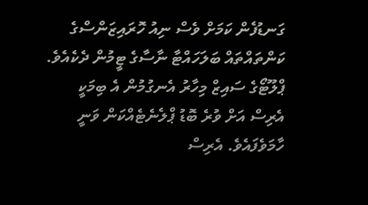ގަނޑުފެން ކަމަށް ވެސް ނިއު ހޮރައިޒަންސްގެ ކަންތައްތައް ބަލަހައްޓާ ނާސާގެ ޓީމުން ދެކެއެވެ.
ޕްލޫޓޯގެ ސައިޒް މިހާރު އެނގުމުން އެ ބިމަކީ އެރިސް އަށް ވުރެ ބޮޑު ޕްލެނެޓެއްކަން ވަނީ ހާމަވެފައެވެ. އެރިސް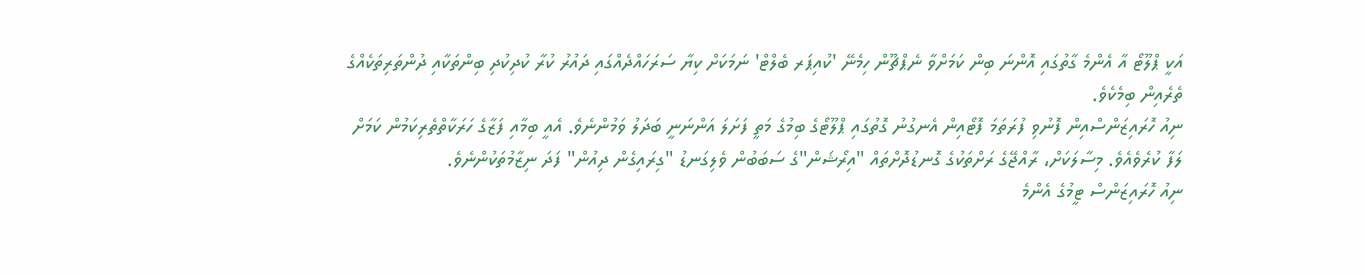އަކީ ޕްލޫޓޯ އާ އެންމެ ގާތުގައި އޮންނަ ބިން ކަމަށްވާ ނެޕްޗޫން ހިމެނޭ 'ކުއިޕަރ ބެލްޓް' ނަމަކަށް ކިޔާ ސަރަހައްދެއްގައި ދައުރު ކުރާ ކުދިކުދި ބިންތަކާއި ދުންތަރިތަކެއްގެ ތެރެއިން ބިމެކެވެ.
ނިއު ހޮރައިޒަންސްއިން ފޮނުވި ފުރަތަމަ ފޮޓޯއިން އެނގުނު ގޮތުގައި ޕްލޫޓޯގެ ބިމުގެ މަތީ ފަށަލަ އަންނަނީ ބަދަލު ވަމުންނެވެ. އެއީ ބިމާއި ފަޒާގެ ހަރަކާތްތެރިކަމުން ކަމަށް ލަފާ ކުރެވެއެވެ. މިސާލަކަށް، ރާއްޖޭގެ ރަށްތަކުގެ ގޮނޑުދޮށްތައް "އިރޯޝަން"ގެ ސަބަބުން ވެލިގަނޑު "ގިރައިގެން ދިއުން" ފަދަ ނިޒާމުތަކުންނެވެ.
ނިއު ހޮރައިޒަންސް ޓީމުގެ އެންމެ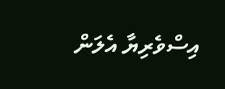އިސްވެރިޔާ އެލަން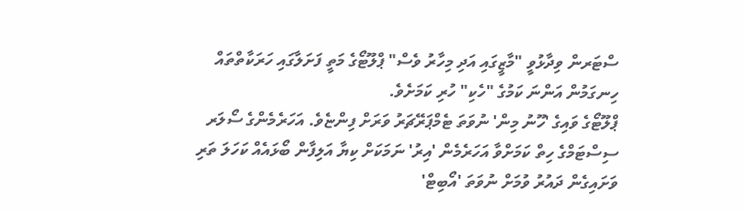ސްޓަރން ވިދާޅުވީ "މާޒީގައި އަދި މިހާރު ވެސް" ޕްލޫޓޯގެ މަތީ ފަށަލާގައި ހަރަކާތްތައް ހިނގަމުން އަންނަ ކަމުގެ "ހެކި" ހުރި ކަމަށެވެ.
ޕްލޫޓޯގެ ވައިގެ 'ހޫނު މިން' ނުވަތަ ޓެމްޕަރޭޗަރު ވަރަށް ފިންޏެވެ. އަހަރެމެންގެ ސޯލަރ ސިސްޓަމްގެ ހިތް ކަމަށްވާ އަހަރެމެން 'އިރު' ނަމަކަށް ކިޔާ އަލިފާން ބޯޅައެއް ކަހަލަ ތަރި ވަށައިގެން ދައުރު ވުމަށް ނުވަތަ 'އޯބިޓް'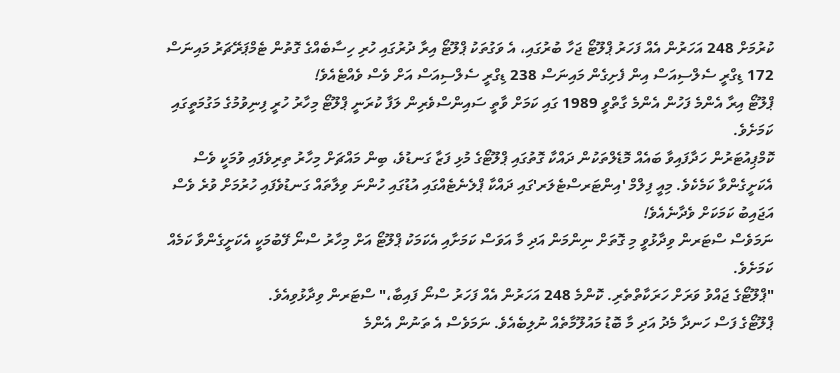ކުރުމަށް 248 އަހަރުން އެއް ފަހަރު ޕްލޫޓޯ ޖަހާ ބުރުގައި، އެ ވަގުތަކު ޕްލޫޓޯ އިރާ ދުރުގައި ހުރި ހިސާބެއްގެ ގޮތުން ޓެމްޕަރޭޗަރު މައިނަސް 172 ޑިގްރީ ސެލްސިއަސް އިން ފެށިގެން މައިނަސް 238 ޑިގްރީ ސެލްސިއަސް އަށް ވެސް ވެއްޓެއެވެ!
ޕްލޫޓޯ އިރާ އެންމެ ފަހުން އެންމެ ގާތްވީ 1989 ގައި ކަމަށް ވާތީ ސައިންސްވެރިން ލަފާ ކުރަނީ ޕްލޫޓޯ މިހާރު ހުރީ ފިނިވުމުގެ މަގުމަތީގައި ކަމަށެވެ.
ކޮމްޕިއުޓަރުން ހަދާފައިވާ ބައެއް މޮޑެލްތަކުން ދައްކާ ގޮތުގައި ޕްލޫޓޯގެ މުޅި ފަޒާ ގަނޑުވެ، ބިން މައްޗަށް މިހާރު ތިރިވެފައި ވުމަކީ ވެސް އެކަށީގެންވާ ކަމެކެވެ. މިއީ ފިލްމް 'އިންޓަރސްޓެލަރ'ގައި ދައްކާ ޕްލެނެޓެއްގައި އުޑުގައި ހުންނަ ވިލާތައް ގަނޑުވެފައި ހުރުމަށް ވުރެ ވެސް އަޖައިބު ކަމަކަށް ވެދާނެއެވެ!
ނަމަވެސް ސްޓަރން ވިދާޅުވީ މި ގޮތަށް ނިންމަން އަދި މާ އަވަސް ކަމަށާއި އެކަމަކު ޕްލޫޓޯ އަށް މިހާރު ސްނޯ ފޭބުމަކީ އެކަށީގެންވާ ކަމެއް ކަމަށެވެ.
"ޕްލޫޓޯގެ ޖައްވު ވަރަށް ހަރަކާތްތެރި. ކޮންމެ 248 އަހަރުން އެއް ފަހަރު ސްނޯ ފައިބާ،" ސްޓަރން ވިދާޅުވިއެވެ.
ޕްލޫޓޯގެ ފަސް ހަނދާ މެދު އަދި މާ ބޮޑު މައުލޫމާތެއް ނުލިބެއެވެ. ނަމަވެސް އެ ތަނުން އެންމެ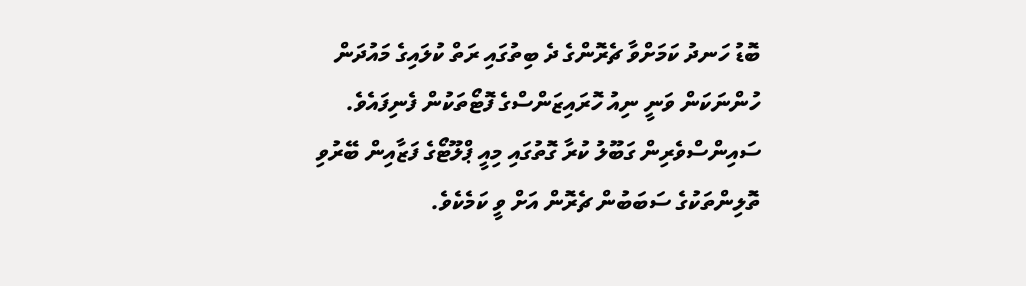ބޮޑު ހަނދު ކަމަށްވާ ޗެރޮންގެ ދެ ބިތުގައި ރަތް ކުލައިގެ މައުދަން ހުންނަކަން ވަނީ ނިއު ހޮރައިޒަންސްގެ ފޮޓޯތަކުން ފެނިފައެވެ. ސައިންސްވެރިން ގަބޫލު ކުރާ ގޮތުގައި މިއީ ޕްލޫޓޯގެ ފަޒާއިން ބޭރުވި ތޮލިންތަކުގެ ސަބަބުން ޗެރޮން އަށް ވީ ކަމެކެވެ.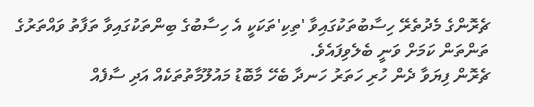ޗެރޮންގެ މެދުތެރޭ ހިސާބުތަކުގައިވާ 'ތިކި'ތަކަކީ އެ ހިސާބުގެ ބިންތަކުގައިވާ ތަފާތު ވައްތަރުގެ ތަންތަން ކަމަށް ވަނީ ބެލެވިފައެވެ.
ޗެރޮން ފިޔަވާ ދެން ހުރި ހަތަރު ހަނދާ ބެހޭ މާބޮޑު މައުލޫމާތުތަކެއް އަދި ސާފެއް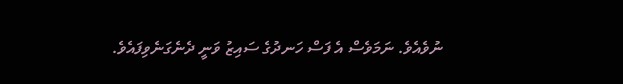ނުވެއެވެ. ނަމަވެސް އެ ފަސް ހަނދުގެ ސައިޒު ވަނީ ދެނެގަނެވިފައެވެ.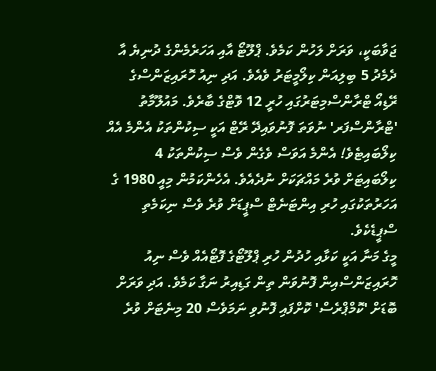ޖަވާބަކީ، ވަރަށް ލަހުން ކަމެވެ. ޕްލޫޓޯ އާއި އަހަރެމެންގެ ދުނިޔެ އާ ދެމެދު 5 ބިލިއަން ކިލޯމީޓަރު ވެއެވެ. އަދި ނިއު ހޮރައިޒަންސްގެ ރޭޑިއޯ ޓްރާންސްމިޓަރުގައި ހުރީ 12 ވޮޓްގެ ބާރެވެ. މައުލޫމާތު 'ޓްރާންސްފަރ' ނުވަތަ ފޮނުވައިދޭ ރޭޓް އަކީ ސިކުންތަކު އެންމެ އެއް ކިލޯބައިޓެވެ! އެންމެ އަވަސް ވެގެން ވެސް ސިކުންތަކު 4 ކިލޯބައިޓަށް ވުރެ މައްޗަކަށް ނުދެއެވެ. އެހެންކަމުން މިއީ 1980 ގެ އަހަރުތަކުގައި ހުރި އިންޓަނެޓް ސްޕީޑަށް ވުރެ ވެސް ނިކަމެތި ސްޕީޑެކެވެ.
މީގެ މަނާ އަކީ ކަޅާއި ހުދުން ހުރި ޕްލޫޓޯގެ ފޮޓޯއެއް ވެސް ނިއު ހޮރައިޒަންސްއިން ފޮނުވަން ތިން ގަޑިއިރު ނަގާ ކަމެވެ. އަދި ވަރަށް ބޮޑަށް 'ކޮމްޕްރެސް' ކޮށްފައި ފޮނުވި ނަމަވެސް 20 މިނެޓަށް ވުރެ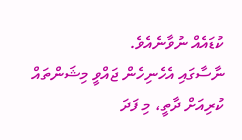ކުޑައެއް ނުވާނެއެވެ.
ނާސާގައި އެހެނިހެން ޖައްވީ މިޝަންތައް ކުރިއަށް ދާތީ، މި ފަދަ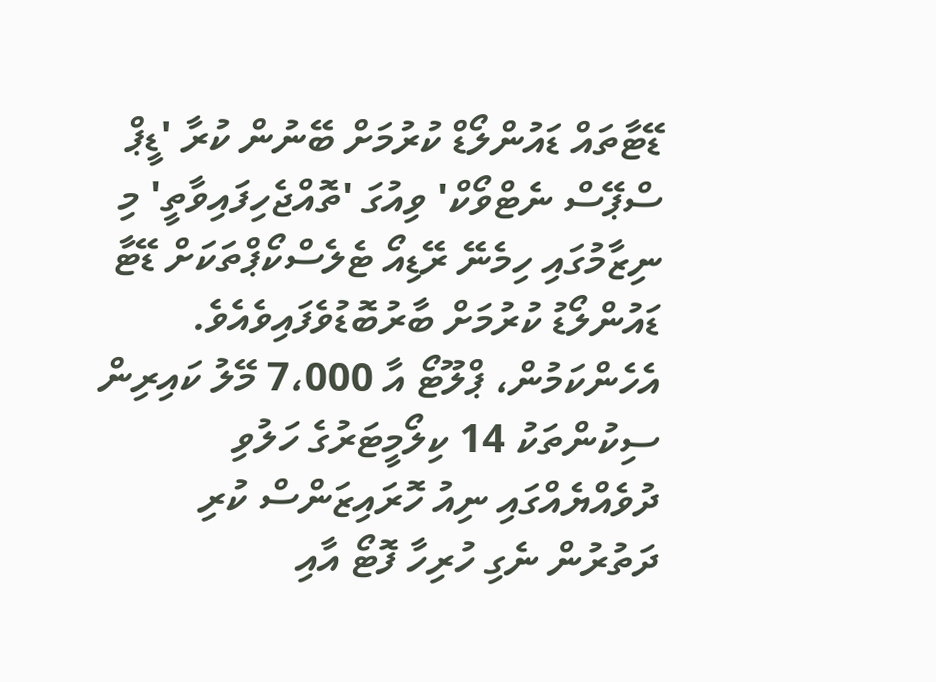ޑޭޓާތައް ޑައުންލޯޑް ކުރުމަށް ބޭނުން ކުރާ 'ޑީޕް ސްޕޭސް ނެޓްވޯކް' ވިއުގަ 'ތޮއްޖެހިފައިވާތީ' މި ނިޒާމުގައި ހިމެނޭ ރޭޑިއޯ ޓެލެސްކޯޕްތަކަށް ޑޭޓާ ޑައުންލޯޑު ކުރުމަށް ބާރުބޮޑުވެފައިވެއެވެ.
އެހެންކަމުން، ޕްލޫޓޯ އާ 7،000 މޭލު ކައިރިން ސިކުންތަކު 14 ކިލޯމީޓަރުގެ ހަލުވި ދުވެއްޔެއްގައި ނިއު ހޮރައިޒަންސް ކުރި ދަތުރުން ނެގި ހުރިހާ ފޮޓޯ އާއި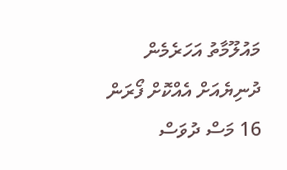މައުލޫމާތު އަހަރެމެން ދުނިޔެއަށް އެއްކޮށް ފޯރަން 16 މަސް ދުވަސް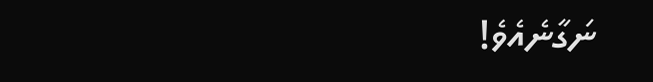ނަގާނެއެވެ!